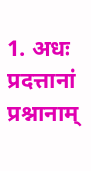1. अधः प्रदत्तानां प्रश्नानाम्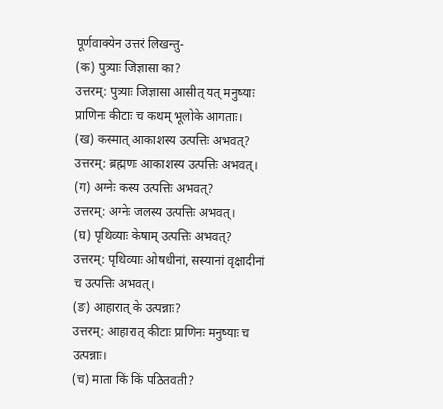पूर्णवाक्येन उत्तरं लिखन्तु-
(क) पुत्र्याः जिज्ञासा का?
उत्तरम्: पुत्र्याः जिज्ञासा आसीत् यत् मनुष्याः प्राणिनः कीटाः च कथम् भूलोके आगताः।
(ख) कस्मात् आकाशस्य उत्पत्तिः अभवत्?
उत्तरम्: ब्रह्मणः आकाशस्य उत्पत्तिः अभवत्।
(ग) अग्नेः कस्य उत्पत्तिः अभवत्?
उत्तरम्: अग्नेः जलस्य उत्पत्तिः अभवत्।
(घ) पृथिव्याः केषाम् उत्पत्तिः अभवत्?
उत्तरम्: पृथिव्याः ओषधीनां, सस्यानां वृक्षादीनां च उत्पत्तिः अभवत्।
(ङ) आहारात् के उत्पन्नाः?
उत्तरम्: आहारात् कीटाः प्राणिनः मनुष्याः च उत्पन्नाः।
(च) माता किं किं पठितवती?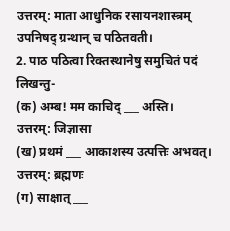उत्तरम्: माता आधुनिक रसायनशास्त्रम् उपनिषद् ग्रन्थान् च पठितवती।
2. पाठ पठित्वा रिक्तस्थानेषु समुचितं पदं लिखन्तु-
(क) अम्ब! मम काचिद् ___ अस्ति।
उत्तरम्: जिज्ञासा
(ख) प्रथमं ___ आकाशस्य उत्पत्तिः अभवत्।
उत्तरम्: ब्रह्मणः
(ग) साक्षात् ___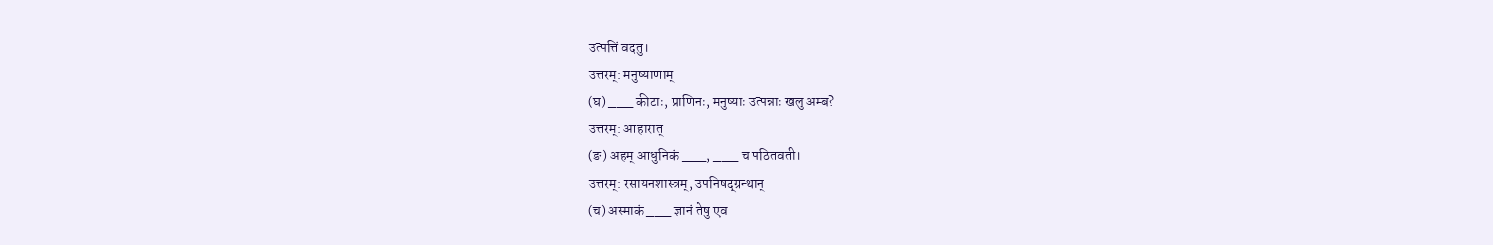उत्पत्तिं वदतु।
उत्तरम्: मनुष्याणाम्
(घ) ___ कीटाः, प्राणिनः, मनुष्याः उत्पन्नाः खलु अम्ब?
उत्तरम्: आहारात्
(ङ) अहम् आधुनिकं ___, ___ च पठितवती।
उत्तरम्: रसायनशास्त्रम्, उपनिषद्ग्रन्थान्
(च) अस्माकं ___ ज्ञानं तेषु एव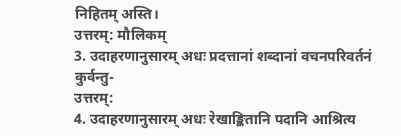निहितम् अस्ति।
उत्तरम्: मौलिकम्
3. उदाहरणानुसारम् अधः प्रदत्तानां शब्दानां वचनपरिवर्तनं कुर्वन्तु-
उत्तरम्:
4. उदाहरणानुसारम् अधः रेखाङ्कितानि पदानि आश्रित्य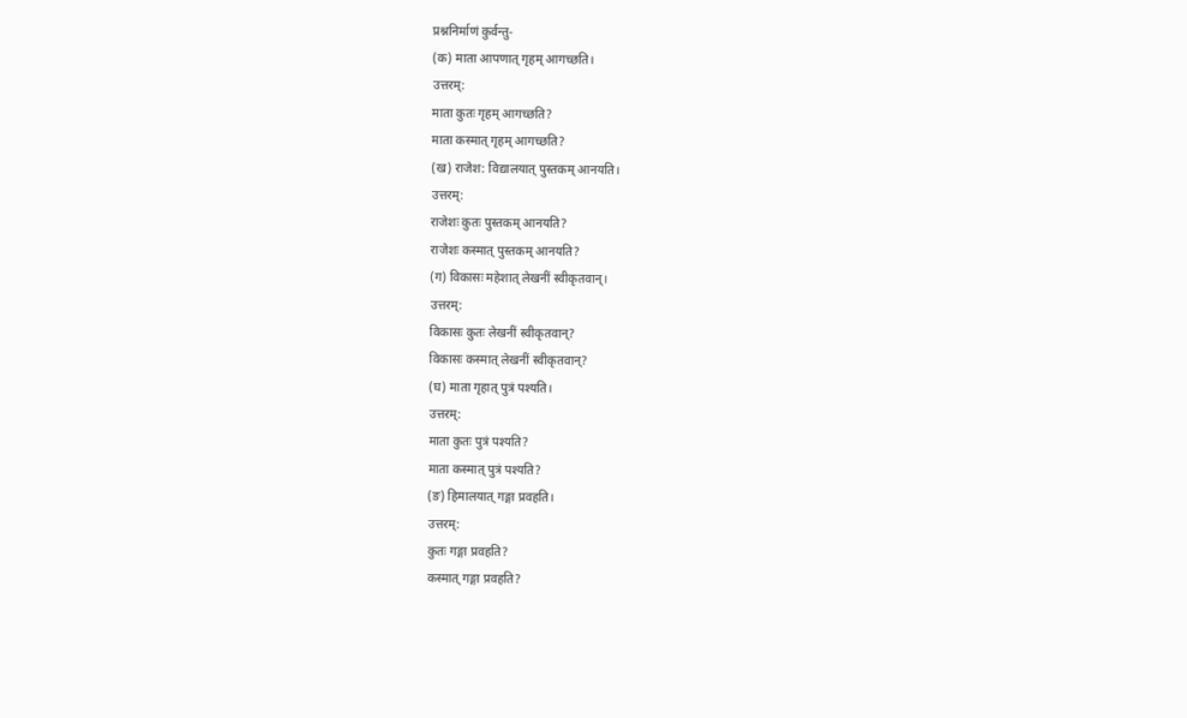प्रश्ननिर्माणं कुर्वन्तु-
(क) माता आपणात् गृहम् आगच्छति।
उत्तरम्:
माता कुतः गृहम् आगच्छति?
माता कस्मात् गृहम् आगच्छति?
(ख) राजेश: विद्यालयात् पुस्तकम् आनयति।
उत्तरम्:
राजेशः कुतः पुस्तकम् आनयति?
राजेशः कस्मात् पुस्तकम् आनयति?
(ग) विकासः महेशात् लेखनीं स्वीकृतवान्।
उत्तरम्:
विकासः कुतः लेखनीं स्वीकृतवान्?
विकासः कस्मात् लेखनीं स्वीकृतवान्?
(घ) माता गृहात् पुत्रं पश्यति।
उत्तरम्:
माता कुतः पुत्रं पश्यति?
माता कस्मात् पुत्रं पश्यति?
(ङ) हिमालयात् गङ्गा प्रवहति।
उत्तरम्:
कुतः गङ्गा प्रवहति?
कस्मात् गङ्गा प्रवहति?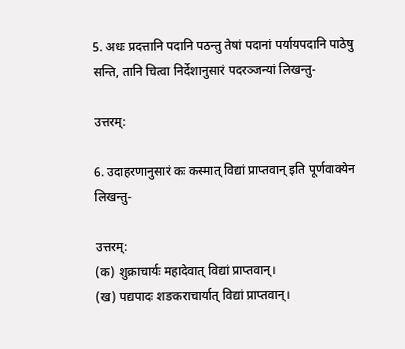5. अधः प्रदत्तानि पदानि पठन्तु तेषां पदानां पर्यायपदानि पाठेषु सन्ति, तानि चित्वा निर्देशानुसारं पदरञ्जन्यां लिखन्तु-

उत्तरम्:

6. उदाहरणानुसारं कः कस्मात् विद्यां प्राप्तवान् इति पूर्णवाक्येन लिखन्तु-

उत्तरम्:
(क) शुक्राचार्यः महादेवात् विद्यां प्राप्तवान्।
(ख) पद्यपादः शङकराचार्यात् विद्यां प्राप्तवान्।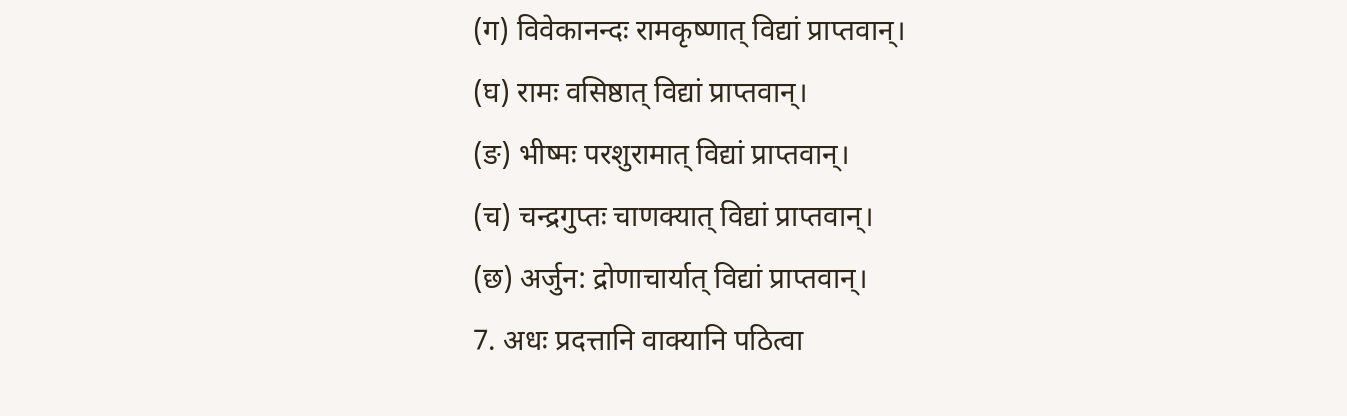(ग) विवेकानन्दः रामकृष्णात् विद्यां प्राप्तवान्।
(घ) रामः वसिष्ठात् विद्यां प्राप्तवान्।
(ङ) भीष्मः परशुरामात् विद्यां प्राप्तवान्।
(च) चन्द्रगुप्तः चाणक्यात् विद्यां प्राप्तवान्।
(छ) अर्जुन: द्रोणाचार्यात् विद्यां प्राप्तवान्।
7. अधः प्रदत्तानि वाक्यानि पठित्वा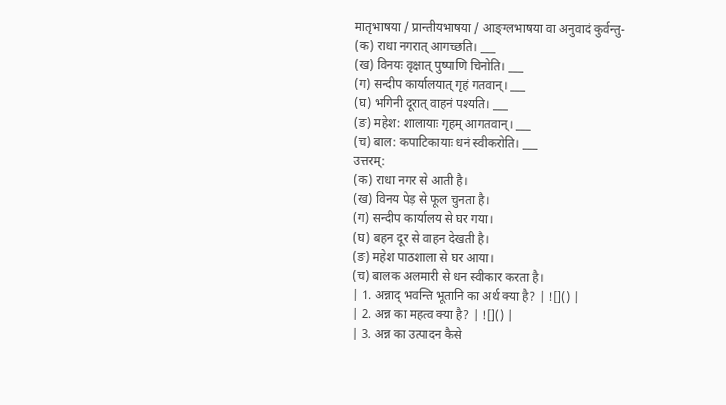मातृभाषया / प्रान्तीयभाषया / आङ्ग्लभाषया वा अनुवादं कुर्वन्तु-
(क) राधा नगरात् आगच्छति। ___
(ख) विनयः वृक्षात् पुष्पाणि चिनोति। ___
(ग) सन्दीप कार्यालयात् गृहं गतवान्। ___
(घ) भगिनी दूरात् वाहनं पश्यति। ___
(ङ) महेश: शालायाः गृहम् आगतवान्। ___
(च) बाल: कपाटिकायाः धनं स्वीकरोति। ___
उत्तरम्:
(क) राधा नगर से आती है।
(ख) विनय पेड़ से फूल चुनता है।
(ग) सन्दीप कार्यालय से घर गया।
(घ) बहन दूर से वाहन देखती है।
(ङ) महेश पाठशाला से घर आया।
(च) बालक अलमारी से धन स्वीकार करता है।
| 1. अन्नाद् भवन्ति भूतानि का अर्थ क्या है? | ![]() |
| 2. अन्न का महत्व क्या है? | ![]() |
| 3. अन्न का उत्पादन कैसे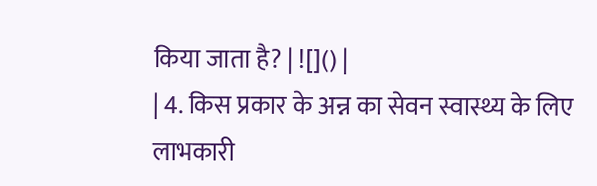किया जाता है? | ![]() |
| 4. किस प्रकार के अन्न का सेवन स्वास्थ्य के लिए लाभकारी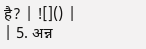है? | ![]() |
| 5. अन्न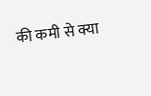की कमी से क्या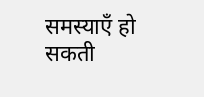समस्याएँ हो सकती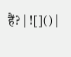हैं? | ![]() |